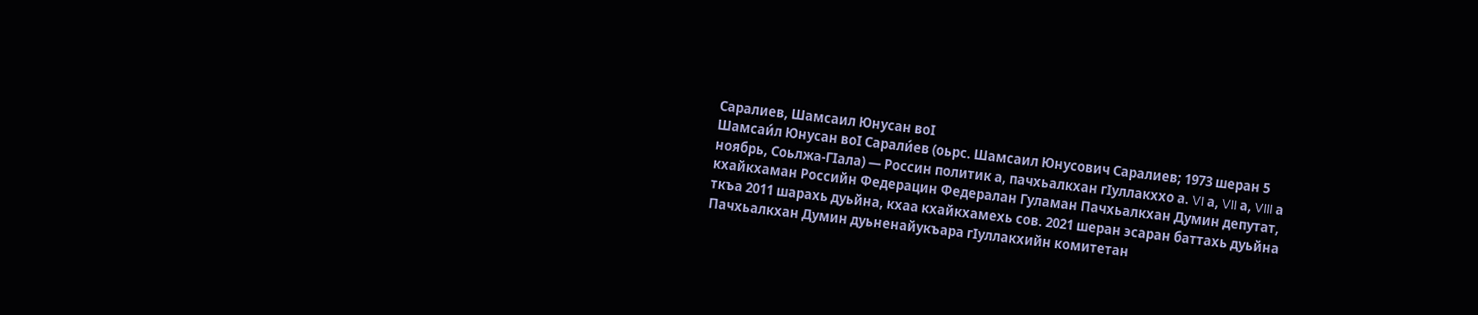Саралиев, Шамсаил Юнусан воӀ
Шамсаи́л Юнусан воӀ Сарали́ев (оьрс. Шамсаил Юнусович Саралиев; 1973 шеран 5 ноябрь, Соьлжа-ГӀала) — Россин политик а, пачхьалкхан гӀуллакххо а. VI а, VII а, VIII а кхайкхаман Российн Федерацин Федералан Гуламан Пачхьалкхан Думин депутат, ткъа 2011 шарахь дуьйна, кхаа кхайкхамехь сов. 2021 шеран эсаран баттахь дуьйна Пачхьалкхан Думин дуьненайукъара гӀуллакхийн комитетан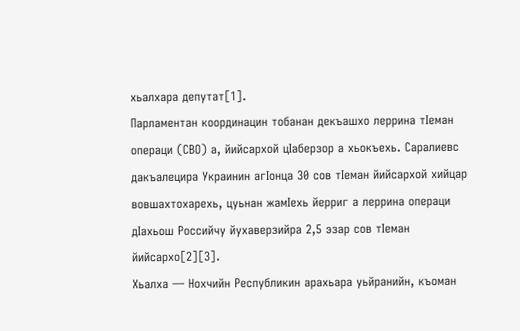хьалхара депутат[1].
Парламентан координацин тобанан декъашхо леррина тӀеман операци (СВО) а, йийсархой цӀаберзор а хьокъехь. Саралиевс дакъалецира Украинин агӀонца 30 сов тӀеман йийсархой хийцар вовшахтохарехь, цуьнан жамӀехь йерриг а леррина операци дӀахьош Российчу йухаверзийра 2,5 эзар сов тӀеман йийсархо[2][3].
Хьалха — Нохчийн Республикин арахьара уьйранийн, къоман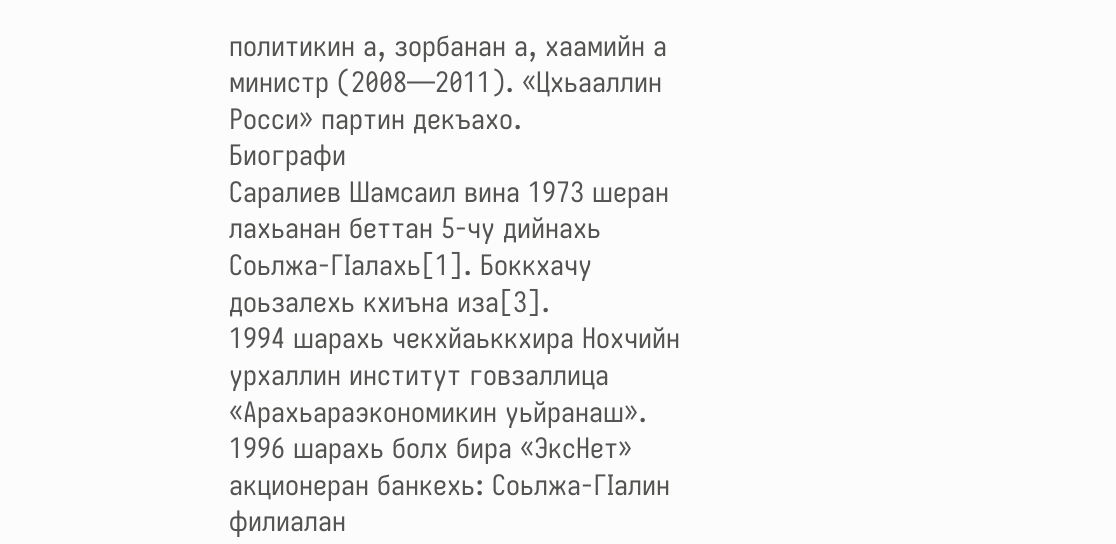политикин а, зорбанан а, хаамийн а министр (2008—2011). «Цхьааллин Росси» партин декъахо.
Биографи
Саралиев Шамсаил вина 1973 шеран лахьанан беттан 5-чу дийнахь Соьлжа-ГӀалахь[1]. Боккхачу доьзалехь кхиъна иза[3].
1994 шарахь чекхйаьккхира Нохчийн урхаллин институт говзаллица «Арахьараэкономикин уьйранаш».
1996 шарахь болх бира «ЭксНет» акционеран банкехь: Соьлжа-ГӀалин филиалан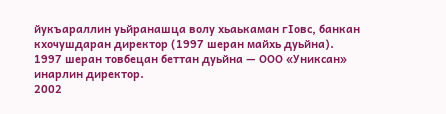йукъараллин уьйранашца волу хьаькаман гӀовс, банкан кхочушдаран директор (1997 шеран майхь дуьйна). 1997 шеран товбецан беттан дуьйна — ООО «Униксан» инарлин директор.
2002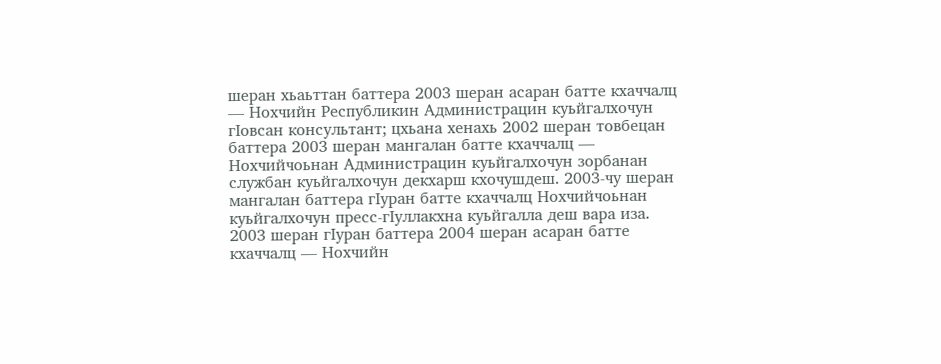шеран хьаьттан баттера 2003 шеран асаран батте кхаччалц — Нохчийн Республикин Администрацин куьйгалхочун гӀовсан консультант; цхьана хенахь 2002 шеран товбецан баттера 2003 шеран мангалан батте кхаччалц — Нохчийчоьнан Администрацин куьйгалхочун зорбанан службан куьйгалхочун декхарш кхочушдеш. 2003-чу шеран мангалан баттера гӀуран батте кхаччалц Нохчийчоьнан куьйгалхочун пресс-гӀуллакхна куьйгалла деш вара иза.
2003 шеран гӀуран баттера 2004 шеран асаран батте кхаччалц — Нохчийн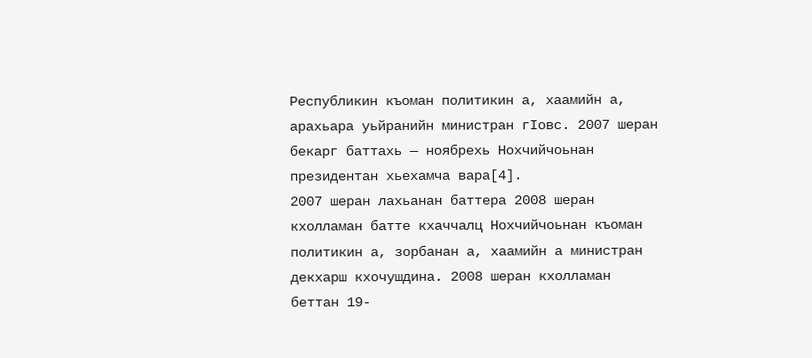Республикин къоман политикин а, хаамийн а, арахьара уьйранийн министран гӀовс. 2007 шеран бекарг баттахь — ноябрехь Нохчийчоьнан президентан хьехамча вара[4].
2007 шеран лахьанан баттера 2008 шеран кхолламан батте кхаччалц Нохчийчоьнан къоман политикин а, зорбанан а, хаамийн а министран декхарш кхочушдина. 2008 шеран кхолламан беттан 19-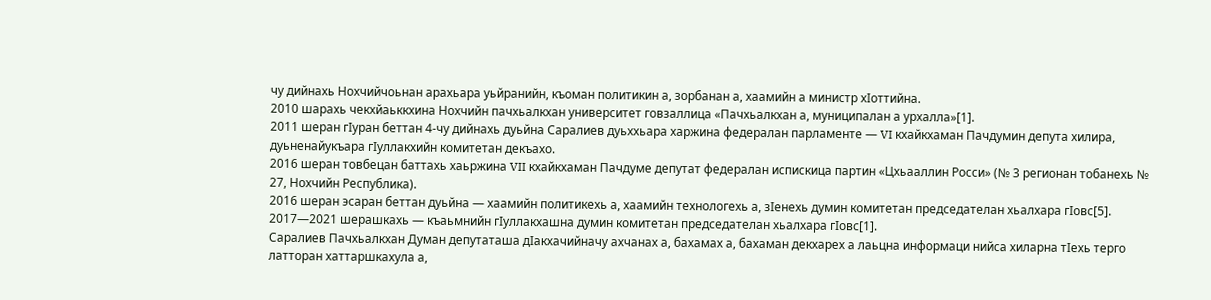чу дийнахь Нохчийчоьнан арахьара уьйранийн, къоман политикин а, зорбанан а, хаамийн а министр хӀоттийна.
2010 шарахь чекхйаьккхина Нохчийн пачхьалкхан университет говзаллица «Пачхьалкхан а, муниципалан а урхалла»[1].
2011 шеран гӀуран беттан 4-чу дийнахь дуьйна Саралиев дуьххьара харжина федералан парламенте — VI кхайкхаман Пачдумин депута хилира, дуьненайукъара гӀуллакхийн комитетан декъахо.
2016 шеран товбецан баттахь хаьржина VII кхайкхаман Пачдуме депутат федералан испискица партин «Цхьааллин Росси» (№ 3 регионан тобанехь № 27, Нохчийн Республика).
2016 шеран эсаран беттан дуьйна — хаамийн политикехь а, хаамийн технологехь а, зӀенехь думин комитетан председателан хьалхара гӀовс[5].
2017—2021 шерашкахь — къаьмнийн гӀуллакхашна думин комитетан председателан хьалхара гӀовс[1].
Саралиев Пачхьалкхан Думан депутаташа дӀакхачийначу ахчанах а, бахамах а, бахаман декхарех а лаьцна информаци нийса хиларна тӀехь терго латторан хаттаршкахула а,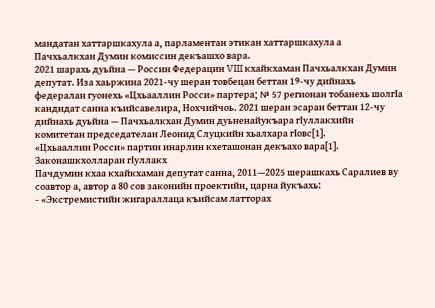мандатан хаттаршкахула а, парламентан этикан хаттаршкахула а Пачхьалкхан Думин комиссин декъашхо вара.
2021 шарахь дуьйна — Россин Федерацин VIII кхайкхаман Пачхьалкхан Думин депутат. Иза хаьржина 2021-чу шеран товбецан беттан 19-чу дийнахь федералан гуонехь «Цхьааллин Росси» партера; № 57 регионан тобанехь шолгӀа кандидат санна къийсавелира, Нохчийчоь. 2021 шеран эсаран беттан 12-чу дийнахь дуьйна — Пачхьалкхан Думин дуьненайукъара гӀуллакхийн комитетан председателан Леонид Слуцкийн хьалхара гӀовс[1].
«Цхьааллин Росси» партин инарлин кхеташонан декъахо вара[1].
Законашкхолларан гӀуллакх
Пачдумин кхаа кхайкхаман депутат санна, 2011—2025 шерашкахь Саралиев ву соавтор а, автор а 80 сов законийн проектийн, царна йукъахь:
- «Экстремистийн жигараллаца къийсам латторах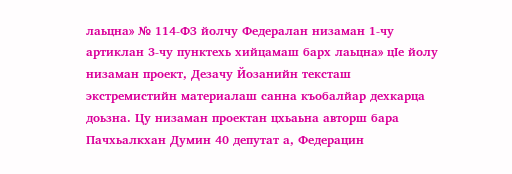лаьцна» № 114-ФЗ йолчу Федералан низаман 1-чу артиклан 3-чу пунктехь хийцамаш барх лаьцна» цӀе йолу низаман проект, Дезачу Йозанийн тексташ экстремистийн материалаш санна къобалйар дехкарца доьзна. Цу низаман проектан цхьаьна авторш бара Пачхьалкхан Думин 40 депутат а, Федерацин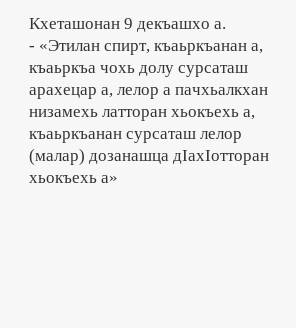Кхеташонан 9 декъашхо а.
- «Этилан спирт, къаьркъанан а, къаьркъа чохь долу сурсаташ арахецар а, лелор а пачхьалкхан низамехь латторан хьокъехь а, къаьркъанан сурсаташ лелор (малар) дозанашца дӀахӀотторан хьокъехь а»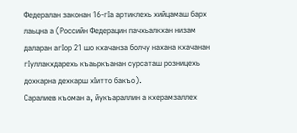Федералан законан 16-гӀа артиклехь хийцамаш барх лаьцна а (Российн Федерацин пачхьалкхан низам даларан агӀор 21 шо кхачанза болчу нахана кхачанан гӀуллакхдарехь къаьркъанан сурсаташ розницехь дохкарна дехкарш хӀитто бакъо).
Саралиев къоман а, йукъараллин а кхерамзаллех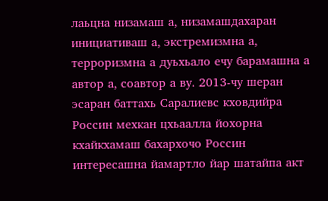лаьцна низамаш а, низамашдахаран инициативаш а, экстремизмна а, терроризмна а дуьхьало ечу барамашна а автор а, соавтор а ву. 2013-чу шеран эсаран баттахь Саралиевс кховдийра Россин мехкан цхьаалла йохорна кхайкхамаш бахархочо Россин интересашна йамартло йар шатайпа акт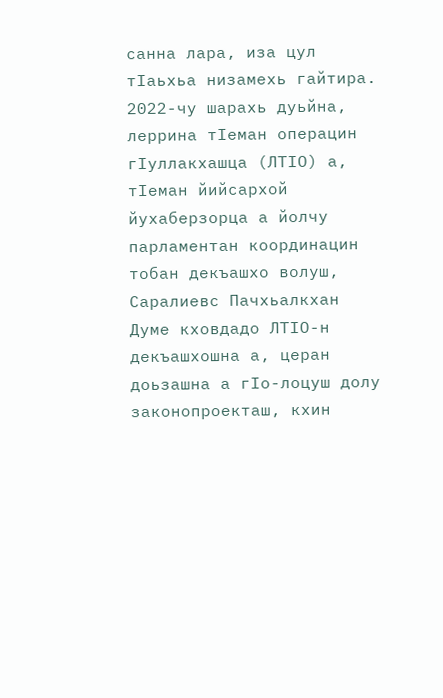санна лара, иза цул тӀаьхьа низамехь гайтира.
2022-чу шарахь дуьйна, леррина тӀеман операцин гӀуллакхашца (ЛТӀО) а, тӀеман йийсархой йухаберзорца а йолчу парламентан координацин тобан декъашхо волуш, Саралиевс Пачхьалкхан Думе кховдадо ЛТӀО-н декъашхошна а, церан доьзашна а гӀо-лоцуш долу законопроекташ, кхин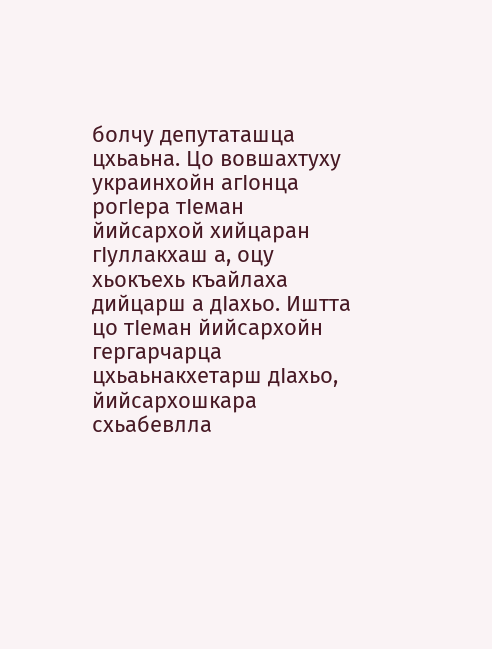болчу депутаташца цхьаьна. Цо вовшахтуху украинхойн агӀонца рогӀера тӀеман йийсархой хийцаран гӀуллакхаш а, оцу хьокъехь къайлаха дийцарш а дӀахьо. Иштта цо тӀеман йийсархойн гергарчарца цхьаьнакхетарш дӀахьо, йийсархошкара схьабевлла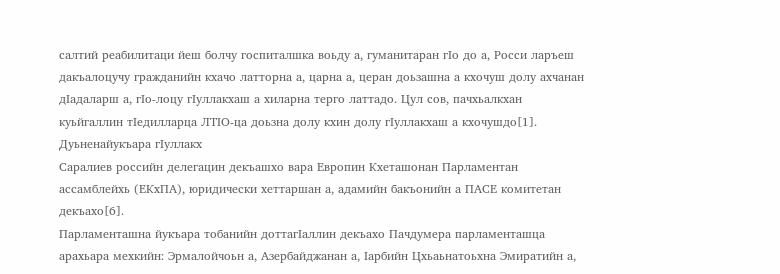салтий реабилитаци йеш болчу госпиталшка воьду а, гуманитаран гӀо до а, Росси ларъеш дакъалоцучу гражданийн кхачо латторна а, царна а, церан доьзашна а кхочуш долу ахчанан дӀадаларш а, гӀо-лоцу гӀуллакхаш а хиларна терго латтадо. Цул сов, пачхьалкхан куьйгаллин тӀедилларца ЛТӀО-ца доьзна долу кхин долу гӀуллакхаш а кхочушдо[1].
Дуьненайукъара гӀуллакх
Саралиев российн делегацин декъашхо вара Европин Кхеташонан Парламентан ассамблейхь (ЕКхПА), юридически хеттаршан а, адамийн бакъонийн а ПАСЕ комитетан декъахо[6].
Парламенташна йукъара тобанийн доттагӀаллин декъахо Пачдумера парламенташца арахьара мехкийн: Эрмалойчоьн а, Азербайджанан а, Ӏарбийн Цхьаьнатоьхна Эмиратийн а,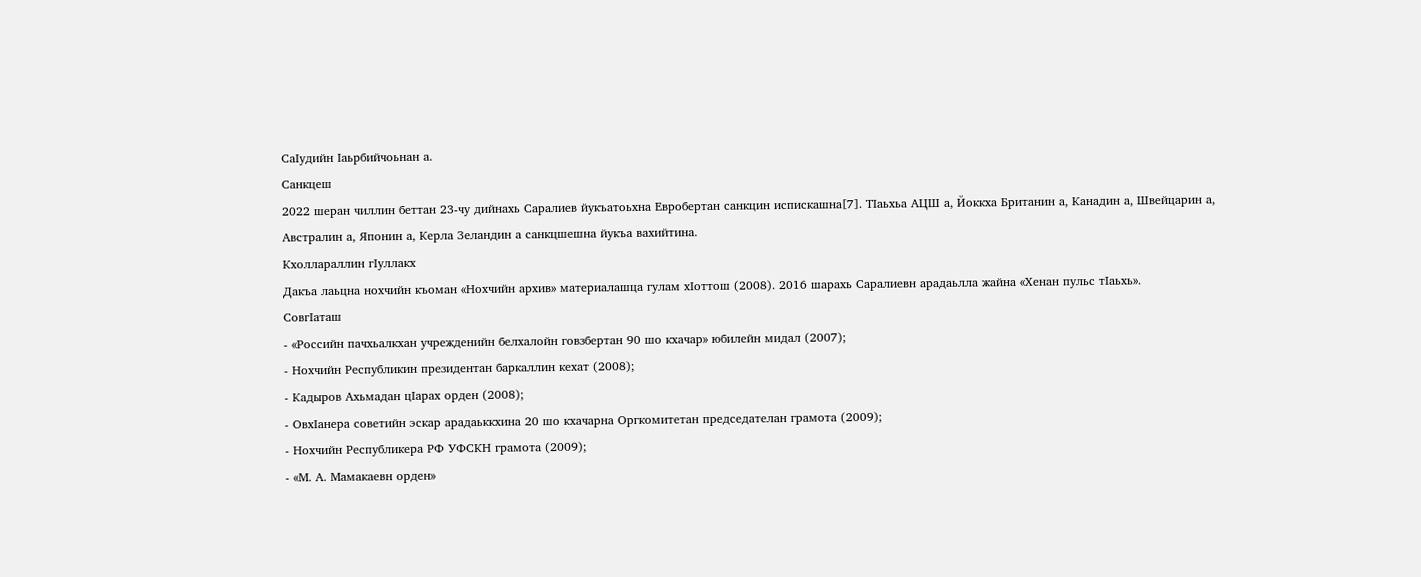СаӀудийн Ӏаьрбийчоьнан а.
Санкцеш
2022 шеран чиллин беттан 23-чу дийнахь Саралиев йукъатоьхна Евробертан санкцин испискашна[7]. ТӀаьхьа АЦШ а, Йоккха Британин а, Канадин а, Швейцарин а, Австралин а, Японин а, Керла Зеландин а санкцшешна йукъа вахийтина.
Кхоллараллин гӀуллакх
Дакъа лаьцна нохчийн къоман «Нохчийн архив» материалашца гулам хӀоттош (2008). 2016 шарахь Саралиевн арадаьлла жайна «Хенан пульс тӀаьхь».
СовгӀаташ
- «Российн пачхьалкхан учрежденийн белхалойн говзбертан 90 шо кхачар» юбилейн мидал (2007);
- Нохчийн Республикин президентан баркаллин кехат (2008);
- Кадыров Ахьмадан цӀарах орден (2008);
- ОвхӀанера советийн эскар арадаьккхина 20 шо кхачарна Оргкомитетан председателан грамота (2009);
- Нохчийн Республикера РФ УФСКН грамота (2009);
- «М. А. Мамакаевн орден»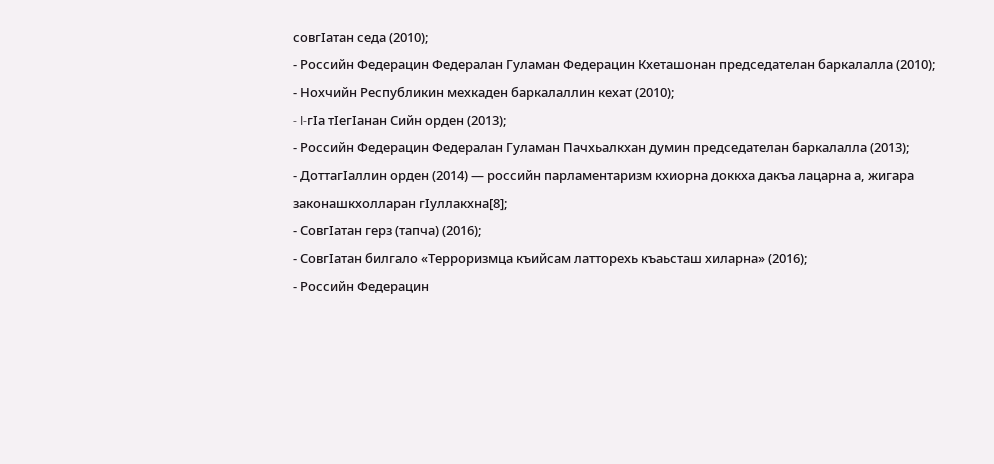совгӀатан седа (2010);
- Российн Федерацин Федералан Гуламан Федерацин Кхеташонан председателан баркалалла (2010);
- Нохчийн Республикин мехкаден баркалаллин кехат (2010);
- I-гӀа тӀегӀанан Сийн орден (2013);
- Российн Федерацин Федералан Гуламан Пачхьалкхан думин председателан баркалалла (2013);
- ДоттагӀаллин орден (2014) — российн парламентаризм кхиорна доккха дакъа лацарна а, жигара законашкхолларан гӀуллакхна[8];
- СовгӀатан герз (тапча) (2016);
- СовгӀатан билгало «Терроризмца къийсам латторехь къаьсташ хиларна» (2016);
- Российн Федерацин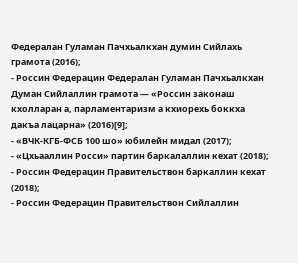Федералан Гуламан Пачхьалкхан думин Сийлахь грамота (2016);
- Россин Федерацин Федералан Гуламан Пачхьалкхан Думан Сийлаллин грамота — «Россин законаш кхолларан а, парламентаризм а кхиорехь боккха дакъа лацарна» (2016)[9];
- «ВЧК-КГБ-ФСБ 100 шо» юбилейн мидал (2017);
- «Цхьааллин Росси» партин баркалаллин кехат (2018);
- Россин Федерацин Правительствон баркаллин кехат (2018);
- Россин Федерацин Правительствон Сийлаллин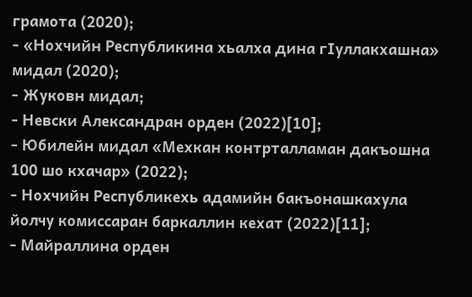грамота (2020);
- «Нохчийн Республикина хьалха дина гӀуллакхашна» мидал (2020);
- Жуковн мидал;
- Невски Александран орден (2022)[10];
- Юбилейн мидал «Мехкан контрталламан дакъошна 100 шо кхачар» (2022);
- Нохчийн Республикехь адамийн бакъонашкахула йолчу комиссаран баркаллин кехат (2022)[11];
- Майраллина орден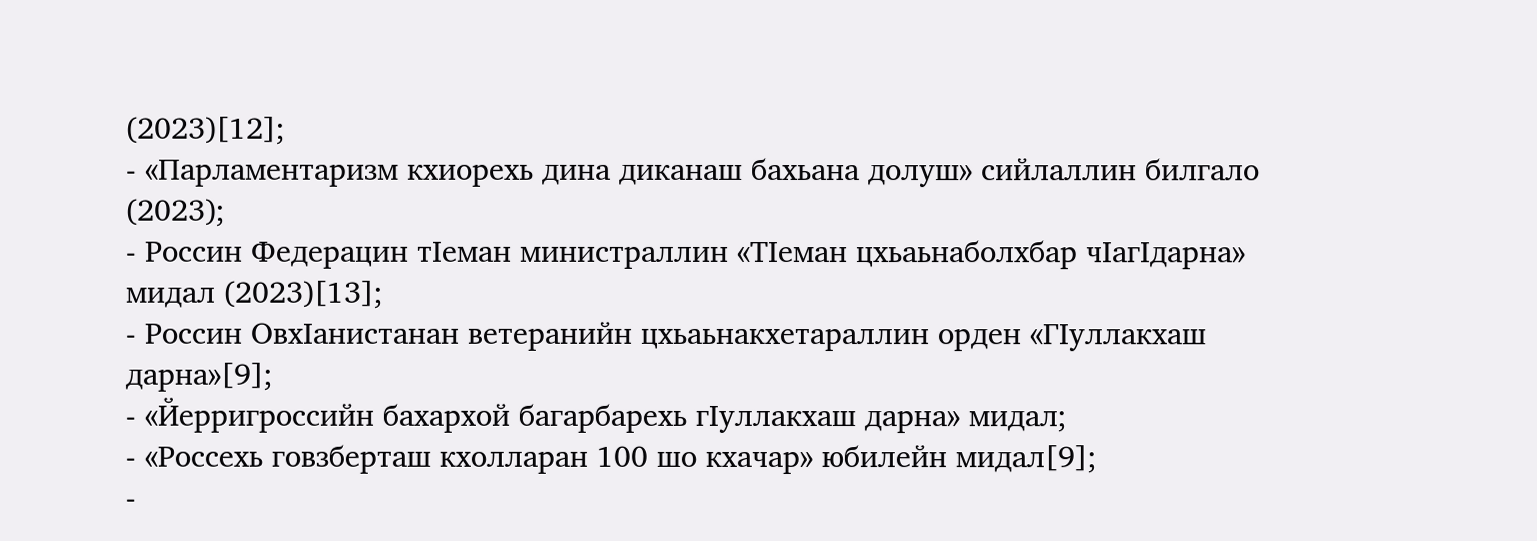(2023)[12];
- «Парламентаризм кхиорехь дина диканаш бахьана долуш» сийлаллин билгало (2023);
- Россин Федерацин тӀеман министраллин «ТӀеман цхьаьнаболхбар чӀагӀдарна» мидал (2023)[13];
- Россин ОвхӀанистанан ветеранийн цхьаьнакхетараллин орден «ГӀуллакхаш дарна»[9];
- «Йерригроссийн бахархой багарбарехь гӀуллакхаш дарна» мидал;
- «Россехь говзберташ кхолларан 100 шо кхачар» юбилейн мидал[9];
-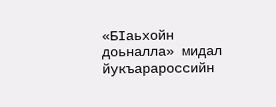«БӀаьхойн доьналла» мидал йукъарароссийн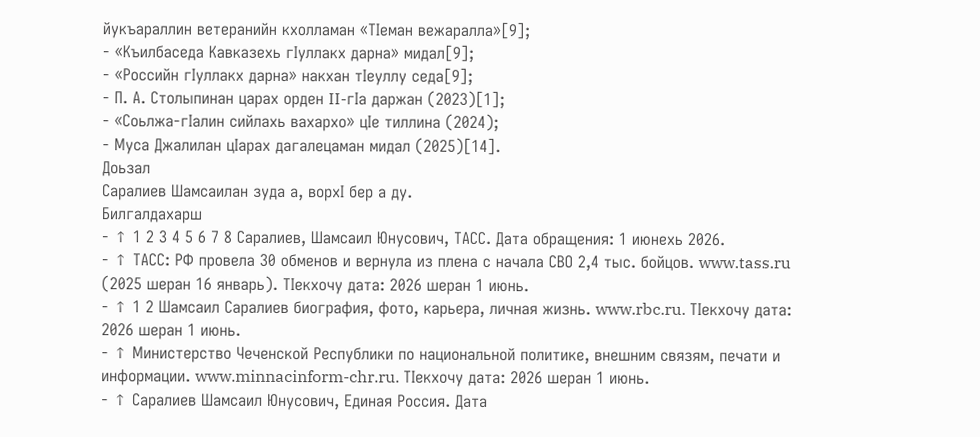йукъараллин ветеранийн кхолламан «ТӀеман вежаралла»[9];
- «Къилбаседа Кавказехь гӀуллакх дарна» мидал[9];
- «Российн гӀуллакх дарна» накхан тӀеуллу седа[9];
- П. А. Столыпинан царах орден II-гӀа даржан (2023)[1];
- «Соьлжа-гӀалин сийлахь вахархо» цӀе тиллина (2024);
- Муса Джалилан цӀарах дагалецаман мидал (2025)[14].
Доьзал
Саралиев Шамсаилан зуда а, ворхӀ бер а ду.
Билгалдахарш
- ↑ 1 2 3 4 5 6 7 8 Саралиев, Шамсаил Юнусович, ТАСС. Дата обращения: 1 июнехь 2026.
- ↑ ТАСС: РФ провела 30 обменов и вернула из плена с начала СВО 2,4 тыс. бойцов. www.tass.ru (2025 шеран 16 январь). ТӀекхочу дата: 2026 шеран 1 июнь.
- ↑ 1 2 Шамсаил Саралиев биография, фото, карьера, личная жизнь. www.rbc.ru. ТӀекхочу дата: 2026 шеран 1 июнь.
- ↑ Министерство Чеченской Республики по национальной политике, внешним связям, печати и информации. www.minnacinform-chr.ru. ТӀекхочу дата: 2026 шеран 1 июнь.
- ↑ Саралиев Шамсаил Юнусович, Единая Россия. Дата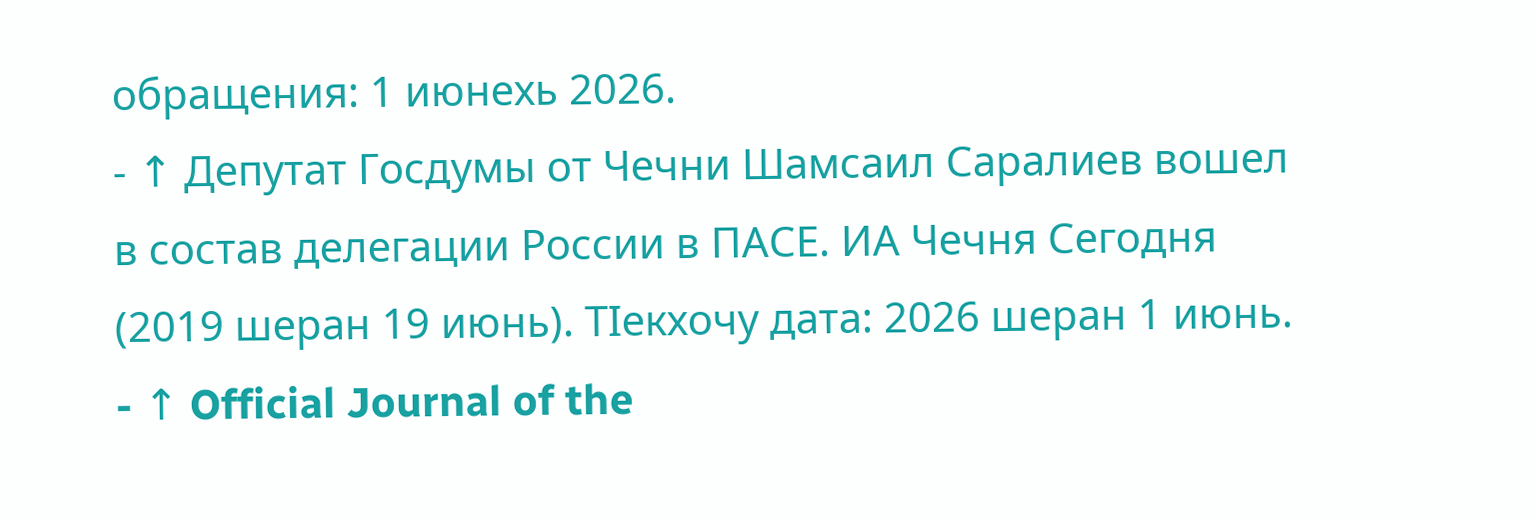обращения: 1 июнехь 2026.
- ↑ Депутат Госдумы от Чечни Шамсаил Саралиев вошел в состав делегации России в ПАСЕ. ИА Чечня Сегодня (2019 шеран 19 июнь). ТӀекхочу дата: 2026 шеран 1 июнь.
- ↑ Official Journal of the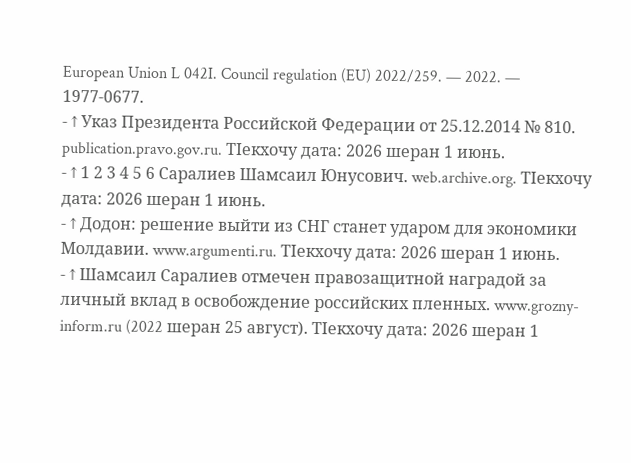European Union L 042I. Council regulation (EU) 2022/259. — 2022. — 1977-0677.
- ↑ Указ Президента Российской Федерации от 25.12.2014 № 810. publication.pravo.gov.ru. ТӀекхочу дата: 2026 шеран 1 июнь.
- ↑ 1 2 3 4 5 6 Саралиев Шамсаил Юнусович. web.archive.org. ТӀекхочу дата: 2026 шеран 1 июнь.
- ↑ Додон: решение выйти из СНГ станет ударом для экономики Молдавии. www.argumenti.ru. ТӀекхочу дата: 2026 шеран 1 июнь.
- ↑ Шамсаил Саралиев отмечен правозащитной наградой за личный вклад в освобождение российских пленных. www.grozny-inform.ru (2022 шеран 25 август). ТӀекхочу дата: 2026 шеран 1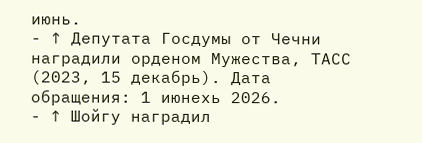июнь.
- ↑ Депутата Госдумы от Чечни наградили орденом Мужества, ТАСС (2023, 15 декабрь). Дата обращения: 1 июнехь 2026.
- ↑ Шойгу наградил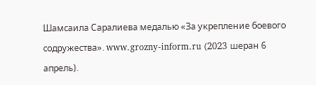Шамсаила Саралиева медалью «За укрепление боевого содружества». www.grozny-inform.ru (2023 шеран 6 апрель).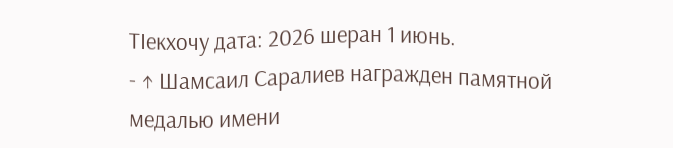ТӀекхочу дата: 2026 шеран 1 июнь.
- ↑ Шамсаил Саралиев награжден памятной медалью имени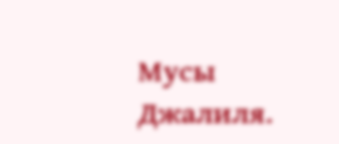Мусы Джалиля.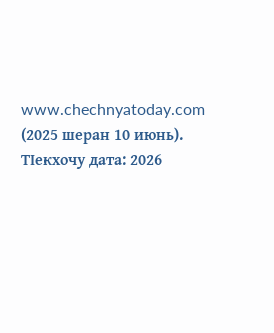www.chechnyatoday.com (2025 шеран 10 июнь). ТӀекхочу дата: 2026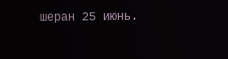шеран 25 июнь.